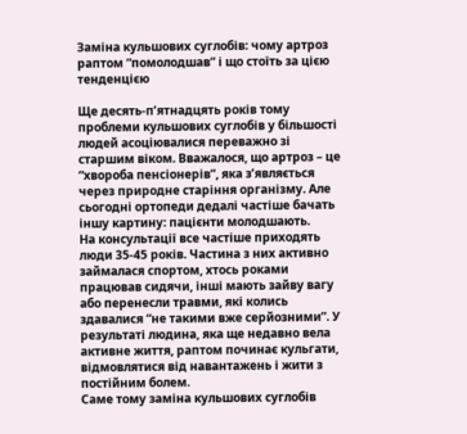Заміна кульшових суглобів: чому артроз раптом “помолодшав” і що стоїть за цією тенденцією

Ще десять-п’ятнадцять років тому проблеми кульшових суглобів у більшості людей асоціювалися переважно зі старшим віком. Вважалося, що артроз – це “хвороба пенсіонерів”, яка з’являється через природне старіння організму. Але сьогодні ортопеди дедалі частіше бачать іншу картину: пацієнти молодшають.
На консультації все частіше приходять люди 35-45 років. Частина з них активно займалася спортом, хтось роками працював сидячи, інші мають зайву вагу або перенесли травми, які колись здавалися “не такими вже серйозними”. У результаті людина, яка ще недавно вела активне життя, раптом починає кульгати, відмовлятися від навантажень і жити з постійним болем.
Саме тому заміна кульшових суглобів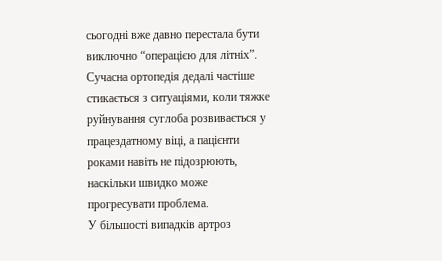сьогодні вже давно перестала бути виключно “операцією для літніх”. Сучасна ортопедія дедалі частіше стикається з ситуаціями, коли тяжке руйнування суглоба розвивається у працездатному віці, а пацієнти роками навіть не підозрюють, наскільки швидко може прогресувати проблема.
У більшості випадків артроз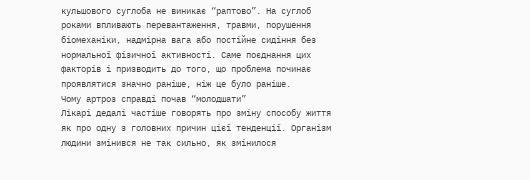кульшового суглоба не виникає “раптово”. На суглоб роками впливають перевантаження, травми, порушення біомеханіки, надмірна вага або постійне сидіння без нормальної фізичної активності. Саме поєднання цих факторів і призводить до того, що проблема починає проявлятися значно раніше, ніж це було раніше.
Чому артроз справді почав “молодшати”
Лікарі дедалі частіше говорять про зміну способу життя як про одну з головних причин цієї тенденції. Організм людини змінився не так сильно, як змінилося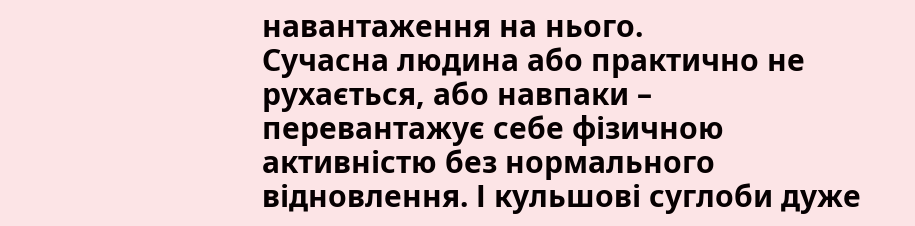навантаження на нього.
Сучасна людина або практично не рухається, або навпаки – перевантажує себе фізичною активністю без нормального відновлення. І кульшові суглоби дуже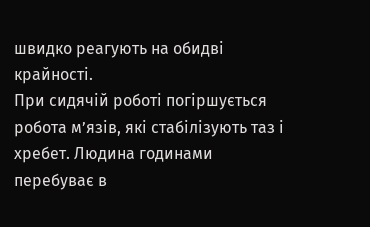швидко реагують на обидві крайності.
При сидячій роботі погіршується робота м’язів, які стабілізують таз і хребет. Людина годинами перебуває в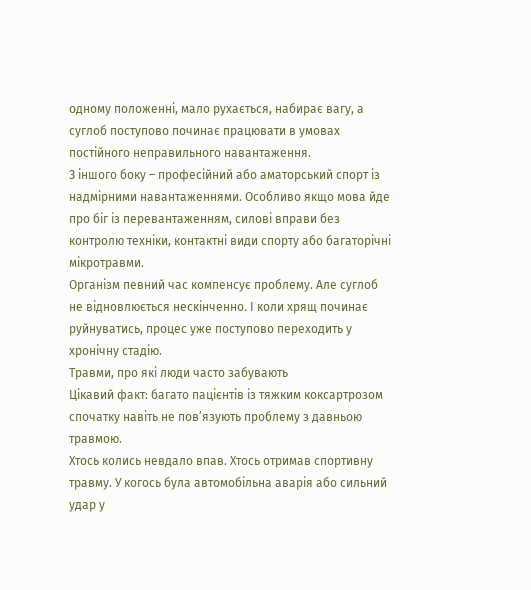одному положенні, мало рухається, набирає вагу, а суглоб поступово починає працювати в умовах постійного неправильного навантаження.
З іншого боку – професійний або аматорський спорт із надмірними навантаженнями. Особливо якщо мова йде про біг із перевантаженням, силові вправи без контролю техніки, контактні види спорту або багаторічні мікротравми.
Організм певний час компенсує проблему. Але суглоб не відновлюється нескінченно. І коли хрящ починає руйнуватись, процес уже поступово переходить у хронічну стадію.
Травми, про які люди часто забувають
Цікавий факт: багато пацієнтів із тяжким коксартрозом спочатку навіть не пов’язують проблему з давньою травмою.
Хтось колись невдало впав. Хтось отримав спортивну травму. У когось була автомобільна аварія або сильний удар у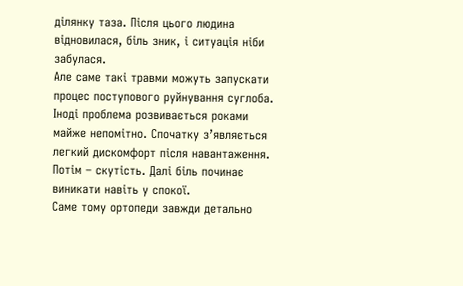ділянку таза. Після цього людина відновилася, біль зник, і ситуація ніби забулася.
Але саме такі травми можуть запускати процес поступового руйнування суглоба.
Іноді проблема розвивається роками майже непомітно. Спочатку з’являється легкий дискомфорт після навантаження. Потім – скутість. Далі біль починає виникати навіть у спокої.
Саме тому ортопеди завжди детально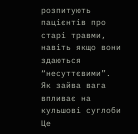розпитують пацієнтів про старі травми, навіть якщо вони здаються “несуттєвими”.
Як зайва вага впливає на кульшові суглоби
Це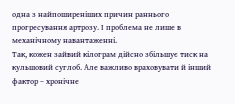одна з найпоширеніших причин раннього прогресування артрозу. І проблема не лише в механічному навантаженні.
Так, кожен зайвий кілограм дійсно збільшує тиск на кульшовий суглоб. Але важливо враховувати й інший фактор – хронічне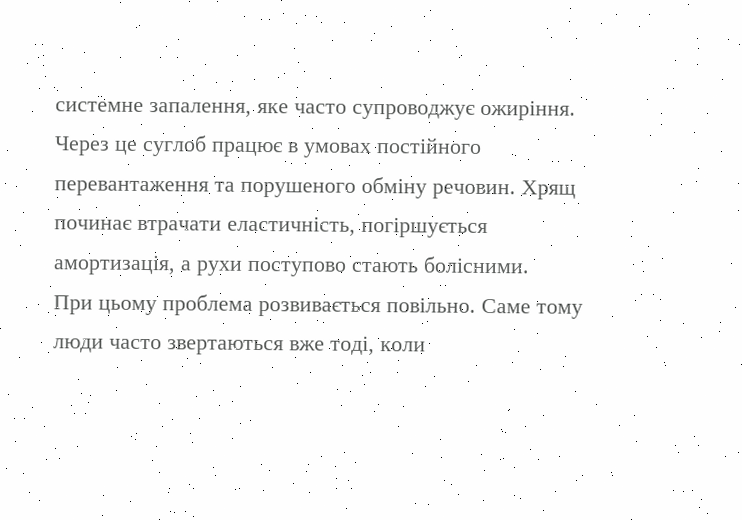системне запалення, яке часто супроводжує ожиріння.
Через це суглоб працює в умовах постійного перевантаження та порушеного обміну речовин. Хрящ починає втрачати еластичність, погіршується амортизація, а рухи поступово стають болісними.
При цьому проблема розвивається повільно. Саме тому люди часто звертаються вже тоді, коли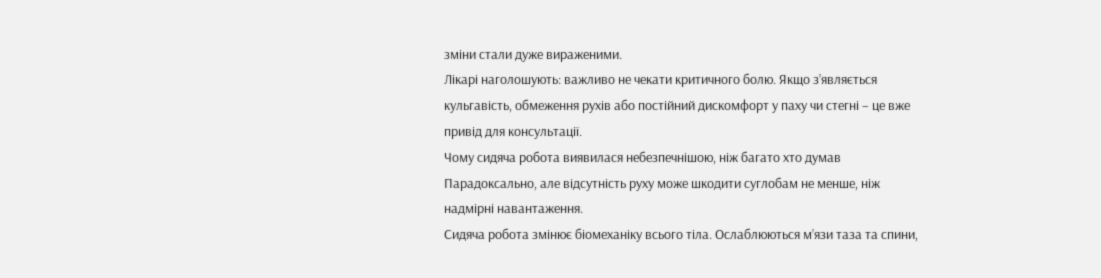зміни стали дуже вираженими.
Лікарі наголошують: важливо не чекати критичного болю. Якщо з’являється кульгавість, обмеження рухів або постійний дискомфорт у паху чи стегні – це вже привід для консультації.
Чому сидяча робота виявилася небезпечнішою, ніж багато хто думав
Парадоксально, але відсутність руху може шкодити суглобам не менше, ніж надмірні навантаження.
Сидяча робота змінює біомеханіку всього тіла. Ослаблюються м’язи таза та спини,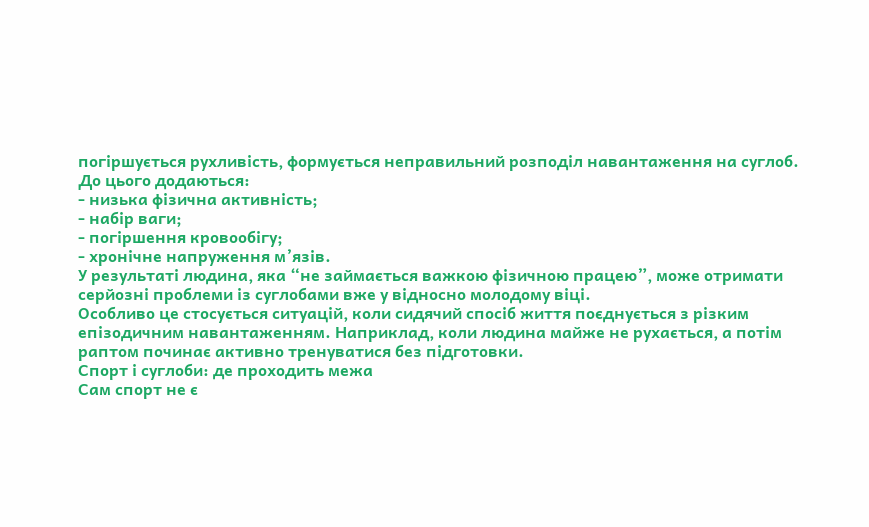погіршується рухливість, формується неправильний розподіл навантаження на суглоб.
До цього додаються:
- низька фізична активність;
- набір ваги;
- погіршення кровообігу;
- хронічне напруження м’язів.
У результаті людина, яка “не займається важкою фізичною працею”, може отримати серйозні проблеми із суглобами вже у відносно молодому віці.
Особливо це стосується ситуацій, коли сидячий спосіб життя поєднується з різким епізодичним навантаженням. Наприклад, коли людина майже не рухається, а потім раптом починає активно тренуватися без підготовки.
Спорт і суглоби: де проходить межа
Сам спорт не є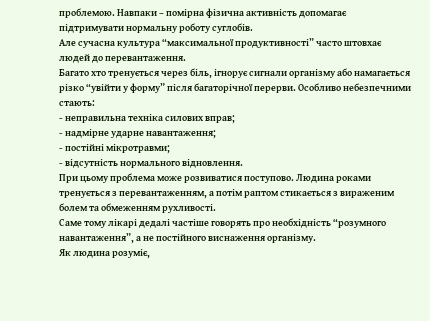проблемою. Навпаки – помірна фізична активність допомагає підтримувати нормальну роботу суглобів.
Але сучасна культура “максимальної продуктивності” часто штовхає людей до перевантаження.
Багато хто тренується через біль, ігнорує сигнали організму або намагається різко “увійти у форму” після багаторічної перерви. Особливо небезпечними стають:
- неправильна техніка силових вправ;
- надмірне ударне навантаження;
- постійні мікротравми;
- відсутність нормального відновлення.
При цьому проблема може розвиватися поступово. Людина роками тренується з перевантаженням, а потім раптом стикається з вираженим болем та обмеженням рухливості.
Саме тому лікарі дедалі частіше говорять про необхідність “розумного навантаження”, а не постійного виснаження організму.
Як людина розуміє,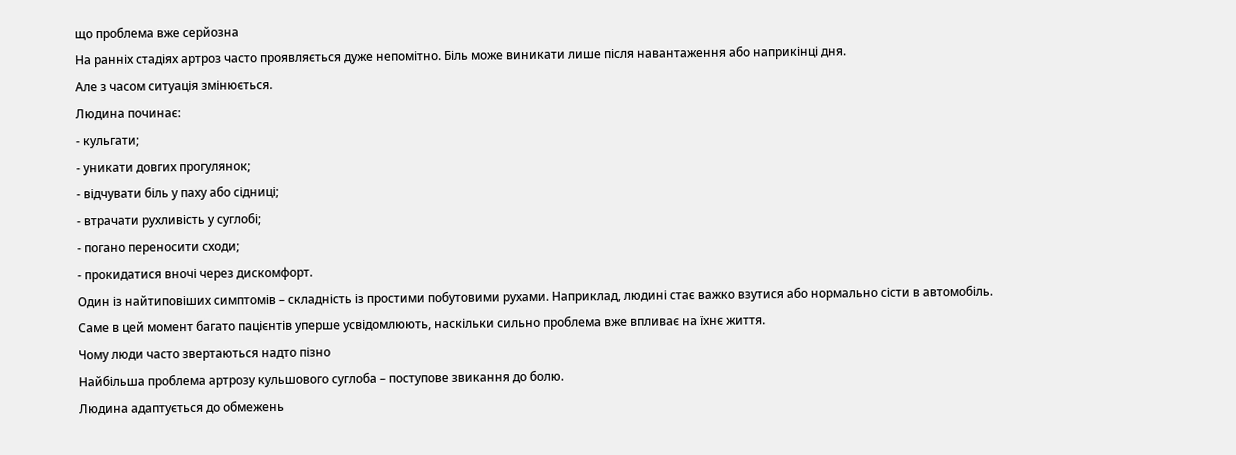що проблема вже серйозна
На ранніх стадіях артроз часто проявляється дуже непомітно. Біль може виникати лише після навантаження або наприкінці дня.
Але з часом ситуація змінюється.
Людина починає:
- кульгати;
- уникати довгих прогулянок;
- відчувати біль у паху або сідниці;
- втрачати рухливість у суглобі;
- погано переносити сходи;
- прокидатися вночі через дискомфорт.
Один із найтиповіших симптомів – складність із простими побутовими рухами. Наприклад, людині стає важко взутися або нормально сісти в автомобіль.
Саме в цей момент багато пацієнтів уперше усвідомлюють, наскільки сильно проблема вже впливає на їхнє життя.
Чому люди часто звертаються надто пізно
Найбільша проблема артрозу кульшового суглоба – поступове звикання до болю.
Людина адаптується до обмежень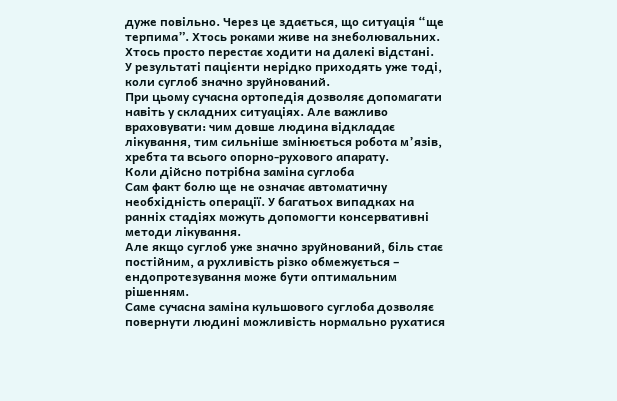дуже повільно. Через це здається, що ситуація “ще терпима”. Хтось роками живе на знеболювальних. Хтось просто перестає ходити на далекі відстані.
У результаті пацієнти нерідко приходять уже тоді, коли суглоб значно зруйнований.
При цьому сучасна ортопедія дозволяє допомагати навіть у складних ситуаціях. Але важливо враховувати: чим довше людина відкладає лікування, тим сильніше змінюється робота м’язів, хребта та всього опорно-рухового апарату.
Коли дійсно потрібна заміна суглоба
Сам факт болю ще не означає автоматичну необхідність операції. У багатьох випадках на ранніх стадіях можуть допомогти консервативні методи лікування.
Але якщо суглоб уже значно зруйнований, біль стає постійним, а рухливість різко обмежується – ендопротезування може бути оптимальним рішенням.
Саме сучасна заміна кульшового суглоба дозволяє повернути людині можливість нормально рухатися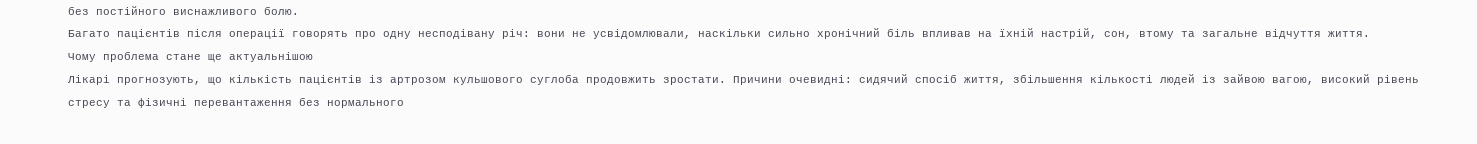без постійного виснажливого болю.
Багато пацієнтів після операції говорять про одну несподівану річ: вони не усвідомлювали, наскільки сильно хронічний біль впливав на їхній настрій, сон, втому та загальне відчуття життя.
Чому проблема стане ще актуальнішою
Лікарі прогнозують, що кількість пацієнтів із артрозом кульшового суглоба продовжить зростати. Причини очевидні: сидячий спосіб життя, збільшення кількості людей із зайвою вагою, високий рівень стресу та фізичні перевантаження без нормального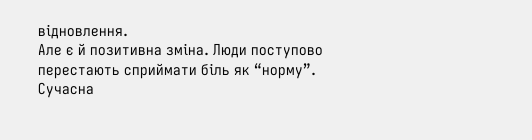відновлення.
Але є й позитивна зміна. Люди поступово перестають сприймати біль як “норму”.
Сучасна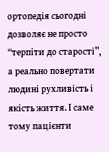ортопедія сьогодні дозволяє не просто “терпіти до старості”, а реально повертати людині рухливість і якість життя. І саме тому пацієнти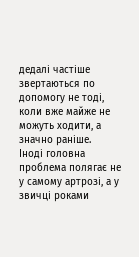дедалі частіше звертаються по допомогу не тоді, коли вже майже не можуть ходити, а значно раніше.
Іноді головна проблема полягає не у самому артрозі, а у звичці роками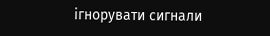ігнорувати сигнали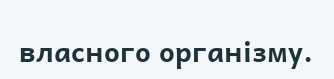власного організму.